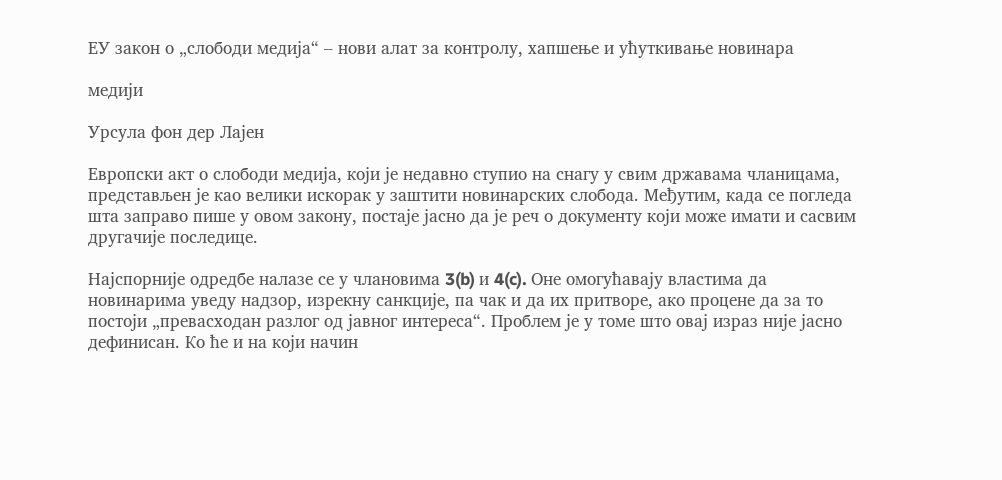ЕУ закон о „слободи медија“ – нови алат за контролу, хапшење и ућуткивање новинара

медији

Урсула фон дер Лајен

Европски акт о слободи медија, који је недавно ступио на снагу у свим државама чланицама, представљен је као велики искорак у заштити новинарских слобода. Међутим, када се погледа шта заправо пише у овом закону, постаје јасно да је реч о документу који може имати и сасвим другачије последице.

Најспорније одредбе налазе се у члановима 3(b) и 4(c). Оне омогућавају властима да новинарима уведу надзор, изрекну санкције, па чак и да их притворе, ако процене да за то постоји „превасходан разлог од јавног интереса“. Проблем је у томе што овај израз није јасно дефинисан. Ко ће и на који начин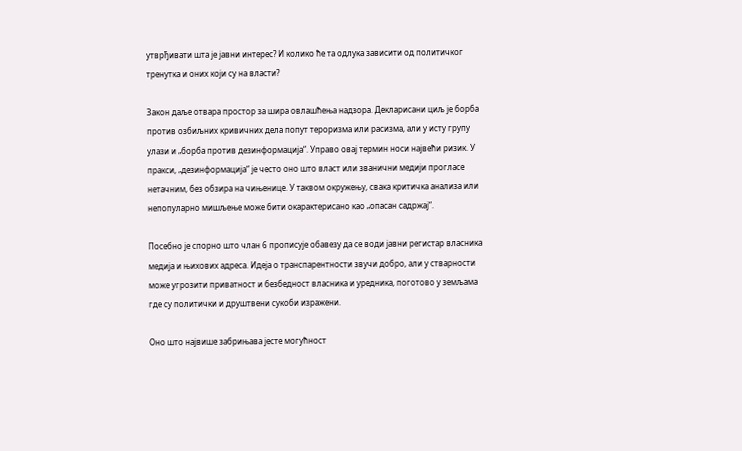утврђивати шта је јавни интерес? И колико ће та одлука зависити од политичког тренутка и оних који су на власти?

Закон даље отвара простор за шира овлашћења надзора. Декларисани циљ је борба против озбиљних кривичних дела попут тероризма или расизма, али у исту групу улази и „борба против дезинформација“. Управо овај термин носи највећи ризик. У пракси, „дезинформација“ је често оно што власт или званични медији прогласе нетачним, без обзира на чињенице. У таквом окружењу, свака критичка анализа или непопуларно мишљење може бити окарактерисано као „опасан садржај“.

Посебно је спорно што члан 6 прописује обавезу да се води јавни регистар власника медија и њихових адреса. Идеја о транспарентности звучи добро, али у стварности може угрозити приватност и безбедност власника и уредника, поготово у земљама где су политички и друштвени сукоби изражени.

Оно што највише забрињава јесте могућност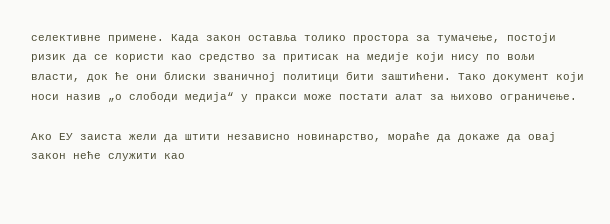селективне примене. Када закон оставља толико простора за тумачење, постоји ризик да се користи као средство за притисак на медије који нису по вољи власти, док ће они блиски званичној политици бити заштићени. Тако документ који носи назив „о слободи медија“ у пракси може постати алат за њихово ограничење.

Ако ЕУ заиста жели да штити независно новинарство, мораће да докаже да овај закон неће служити као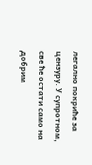легално покриће за цензуру. У супротном, све ће остати само на добрим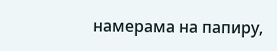намерама на папиру,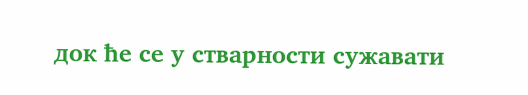док ће се у стварности сужавати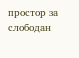простор за слободан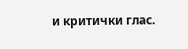и критички глас.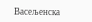Васељенска